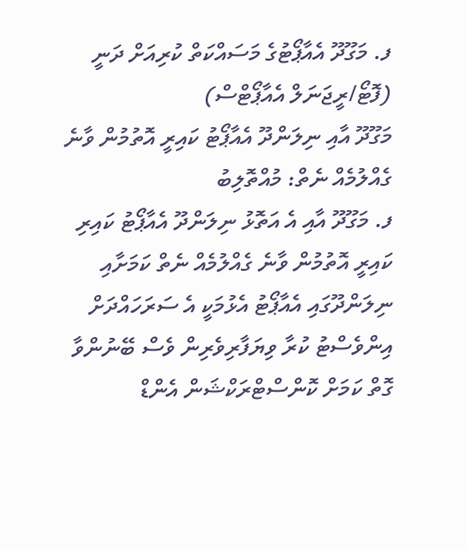ފ. މަގޫދޫ އެއާޕޯޓުގެ މަސައްކަތް ކުރިއަށް ދަނީ (ފޮޓޯ/ރީޖަނަލް އެއާޕޯޓްސް)
މަގޫދޫ އާއި ނިލަންދޫ އެއާޕޯޓު ކައިރީ އޮތުމުން ވާނެ ގެއްލުމެއް ނެތް: މުއްތޮލިބު
ފ. މަގޫދޫ އާއި އެ އަތޮޅު ނިލަންދޫ އެއާޕޯޓު ކައިރި ކައިރީ އޮތުމުން ވާނެ ގެއްލުމެއް ނެތް ކަމަށާއި ނިލަންދޫގައި އެއާޕޯޓު އެޅުމަކީ އެ ސަރަހައްދަށް އިންވެސްޓު ކުރާ ވިޔަފާރިވެރިން ވެސް ބޭނުންވާ ގޮތް ކަމަށް ކޮންސްޓްރަކްޝަން އެންޑް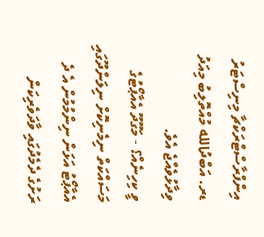އިންފްރާސްޓްރަކްޗާ މިނިސްޓަރު ޑރ. އަބްދުالله މުއްތޮލިބު މިއަދު ވިދާޅުވެއްޖެ އެވެ.
ވީ ކިހިނެއް؟ - މަގޫދޫ އެއާޕޯޓުގެ މަސައްކަތް ނިމެނިކޮށް ނިލަންދޫގައި އެއާޕޯޓު އަޅަން ނިންމުމުން އެ ދެ ރަށުގެ ދެމެދުގައި ވާދަވެރިކަން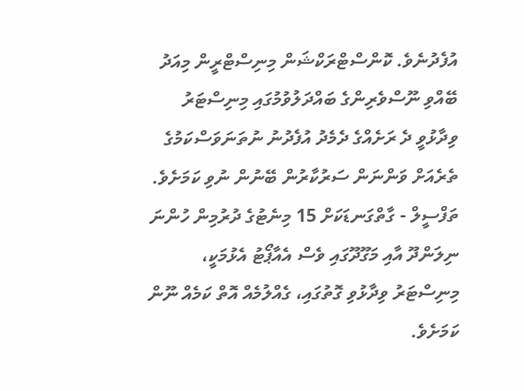އުފެދުނެވެ. ކޮންސްޓްރަކްޝަން މިނިސްޓްރީން މިއަދު ބޭއްވި ނޫސްވެރިންގެ ބައްދަލުވުމުގައި މިނިސްޓަރު ވިދާޅުވީ ދެ ރަށެއްގެ ދެމެދު އުފެދުނު ނުތަނަވަސްކަމުގެ ތެރެއަށް ވަންނަން ސަރުކާރުން ބޭނުން ނުވި ކަމަށެވެ.
ތަފްސީލް - ގާތްގަނޑަކަށް 15 މިނެޓުގެ ދުރުމިން ހުންނަ ނިލަންދޫ އާއި މަގޫދޫގައި ވެސް އެއާޕޯޓު އެޅުމަކީ، މިނިސްޓަރު ވިދާޅުވި ގޮތުގައި، ގެއްލުމެއް އޮތް ކަމެއް ނޫން ކަމަށެވެ.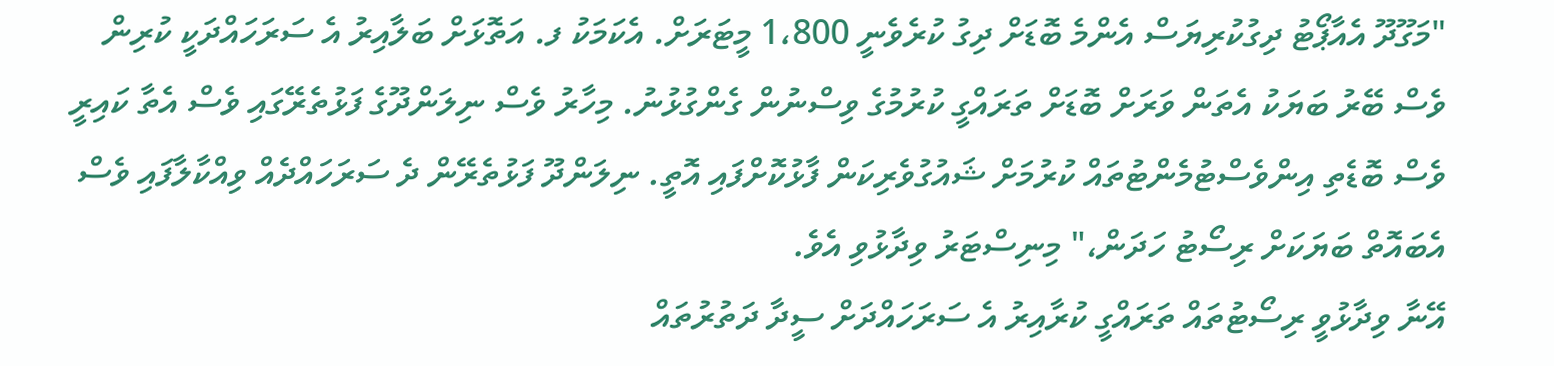"މަގޫދޫ އެއާޕޯޓު ދިގުކުރިޔަސް އެންމެ ބޮޑަށް ދިގު ކުރެވެނީ 1،800 މީޓަރަށް. އެކަމަކު ފ. އަތޮޅަށް ބަލާއިރު އެ ސަރަހައްދަކީ ކުރިން ވެސް ބޭރު ބަޔަކު އެތަން ވަރަށް ބޮޑަށް ތަރައްގީ ކުރުމުގެ ވިސްނުން ގެންގުޅުނު. މިހާރު ވެސް ނިލަންދޫގެ ފަޅުތެރޭގައި ވެސް އެތާ ކައިރީ ވެސް ބޮޑެތި އިންވެސްޓުމެންޓުތައް ކުރުމަށް ޝައުގުވެރިކަން ފާޅުކޮށްފައި އޮތީ. ނިލަންދޫ ފަޅުތެރޭން ދެ ސަރަހައްދެއް ވިއްކާލާފައި ވެސް އެބައޮތް ބަޔަކަށް ރިސޯޓު ހަދަން،" މިނިސްޓަރު ވިދާޅުވި އެވެ.
އޭނާ ވިދާޅުވީ ރިސޯޓުތައް ތަރައްގީ ކުރާއިރު އެ ސަރަހައްދަށް ސީދާ ދަތުރުތައް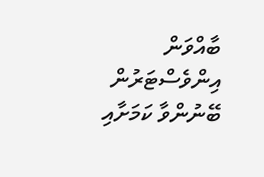ބާއްވަން އިންވެސްޓަރުން ބޭނުންވާ ކަމަށާއި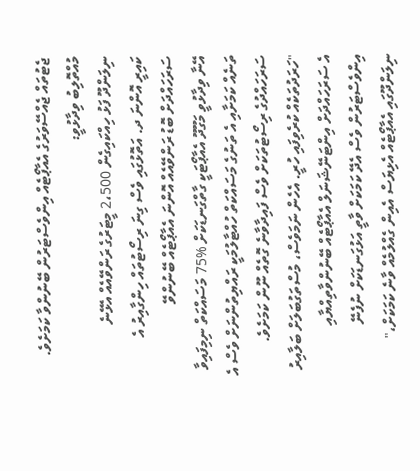ޖެޓުތައް ޖެއްސޭވަރުގެ އެއާޕޯޓެއް އިންވެސްޓަރުން ބޭނުންވާ ކަމަށެވެ.
މުއްތޮލިބު ވިދާޅުވީ:
ނިލަންދޫ ފަޅު ހިއްކައިގެން 2،500 މީޓަރުގެ ރަންވޭއެއް އެޅޭނެ
ކައިރީ އޮންނަ ދ. އަތޮޅުގައި ވެސް ގިނަ ރިސޯޓުތައް ހިންގާއިރު އެ ސަރަހައްދަށް ބޮޑު ރަންވޭއެއް އޮންނަ އެއާޕޯޓެއް ބޭނުންވޭ
އޭނާ ވިދާޅުވީ މަގޫދޫ އެއާޕޯޓަކީ ގާތްގަނޑަކަށް %75 މަސައްކަތް ނިމިފައިވާ ތަނެއް ކަމަށާއި އެ ތަނުގެ މަސައްކަތް ހުއްޓާލުމަކީ ރައްޔިތުންނަށް ވެސް އެ ސަރަހައްދުގެ ރިސޯޓުތަކަށް ވެސް ފައިދާވާނެ ގޮތެއް ނޫން ކަމަށެވެ.
"ހަރަދުތަކެއް ކުރެވިފައި ހުރީ. އެހެން ނަމަވެސް، މުސްތަގުބަލަށް ބަލާއިރު އެ ސަރަހައްދަށް އިންޓަނޭޝަނަލް އެއާޕޯޓެއް ބޭނުންވާތިއްޔާއި އިންވެސްޓަރުން ވެސް އެދޭ ކަމަކަށް ވާތީ އަޅުގަނޑަކަށް ނުފެނޭ ނިލަންދޫގައި އެއާޕޯޓެއް އެޅިޔަސް އެއިން ގެއްލުމެއް ވާނެ ކަމަކަށް،"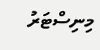މިނިސްޓަރު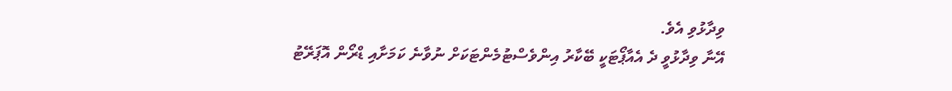ވިދާޅުވި އެވެ.
އޭނާ ވިދާޅުވީ ދެ އެއާޕޯޓަކީ ބޭކާރު އިންވެސްޓުމެންޓަކަށް ނުވާނެ ކަމަށާއި ޑްރޯން އޮޕަރޭޓު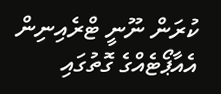ކުރަން ނޫނީ ޓްރެއިނިން އެއާޕޯޓެއްގެ ގޮތުގައި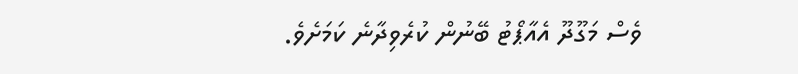ވެސް މަގޫދޫ އެއާޕޯޓު ބޭނުން ކުރެވިދާނެ ކަމަށެވެ.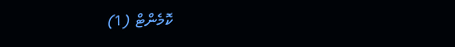ކޮމެންޓް (1)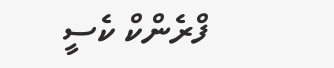ފްރެންކް ކެސީ